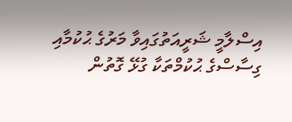އިސްލާމީ ޝަރީއަތުގައިވާ މަރުގެ ޙުކުމާއި ގިސާސްގެ ޙުކުމްތަކާ ގުޅޭ ގޮތުން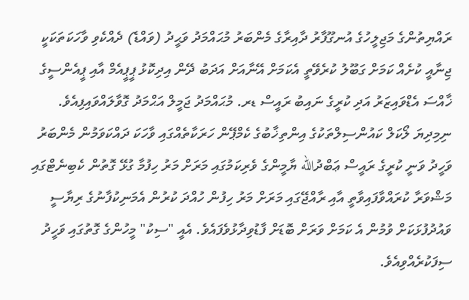ރައްޔިތުންގެ މަޖިލީހުގެ އުނގޫފާރު ދާއިރާގެ މެންބަރު މުޙައްމަދު ވަޙީދު (ވައްޑެ) ދެއްކެވި ވާހަކަތަކަކީ ޖިނާއީ ކުށެއް ކަމަށް ގަބޫލު ކުރެވޭތީ އެކަމަށް އޭނާއަށް އަދަބު ދޭން އިދިކޮޅު ޕީޕީއެމް އާއި ޕީއެންސީގެ ޚާއްސަ އެޑްވައިޒަރު އަދި ކުރީގެ ނައިބު ރައީސް ޑރ. މުޙައްމަދު ޖަމީލް އަޙްމަދު ގޮވާލައްވައިފިއެވެ.
ނިމިދިޔަ ލޯކަލް ކައުންސިލްތަކުގެ އިންތިޚާބުގެ ކެމްޕޭން ހަރަކާތެއްގައި ވާހަކަ ދައްކަވަމުން މެންބަރު ވަހީދު ވަނީ ކުރީގެ ރައީސް ޢަބްދުالله ޔާމީންގެ ވެރިކަމުގައި މަރަށް މަރު ހިފުމާ ގުޅޭ ގޮތުން ކެބިނެޓްގައި މަޝްވަރާ ކުރައްވާފައިވާތީ އާއި ރާއްޖޭގައި މަރަށް މަރު ހިފުން ހުއްދަ ކުރުން އެމަނިކުފާނުގެ ރިޔާސީ ވައުދުފުޅަކަށް ވުމުން އެ ކަމަށް ވަރަށް ބޮޑަށް ފާޑުވިދާޅުވެފައެވެ. އެއީ "ސިކު" މީހުންގެ ގޮތުގައި ވަހީދު ސިފަކުރެއްވިއެވެ.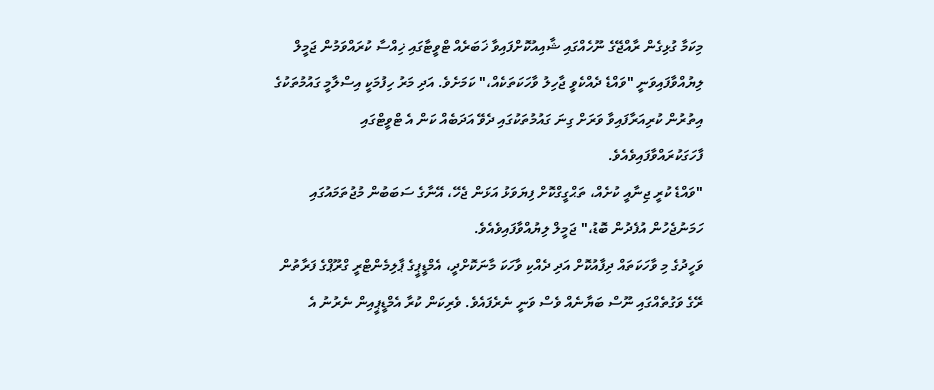މިކަމާ ގުޅިގެން ރާއްޖޭގެ ނޫހެއްގައި ޝާއިއުކޮށްފައިވާ ޚަބަރެއް ޓްވީޓާގައި ޚިއްސާ ކުރައްވަމުން ޖަމީލް ލިޔުއްވާފައިވަނީ "ވައްޑެ ދެއްކެވީ ޖާހިލު ވާހަކަތަކެއް،" ކަމަށެވެ. އަދި މަރު ހިފުމަކީ އިސްލާމީ ގައުމުތަކުގެ އިތުރުން ކުރިއަރާފައިވާ ވަރަށް ގިނަ ގައުމުތަކުގައި ދެވޭ އަދަބެއް ކަން އެ ޓްވީޓްގައި ފާހަގަކުރައްވާފައިވެއެވެ.
"ވައްޑެ ކުރީ ޖިނާއީ ކުށެއް، ތަޙްގީގްކޮށް ފިޔަވަޅު އަޅަން ޖެހޭ، އޭނާގެ ސަބަބުން މުޖުތަމައުގައި ހަމަނުޖެހުން އުފެދުން ބޮޑު،" ޖަމީލް ލިޔުއްވާފައިވެއެވެ.
ވަހީދުގެ މި ވާހަކަތައް ދިފާއުކޮށް އަދި ދެއްކި ވާހަކަ މާނަކޮށްދީ، އެމްޑީޕީގެ ޕާލިމެންޓްރީ ގްރޫޕްގެ ފަރާތުން ރޭގެ ވަގުތެއްގައި ނޫސް ބަޔާނެއް ވެސް ވަނީ ނެރެފައެވެ. ވެރިކަން ކުރާ އެމްޑީޕީއިން ނެރުނު އެ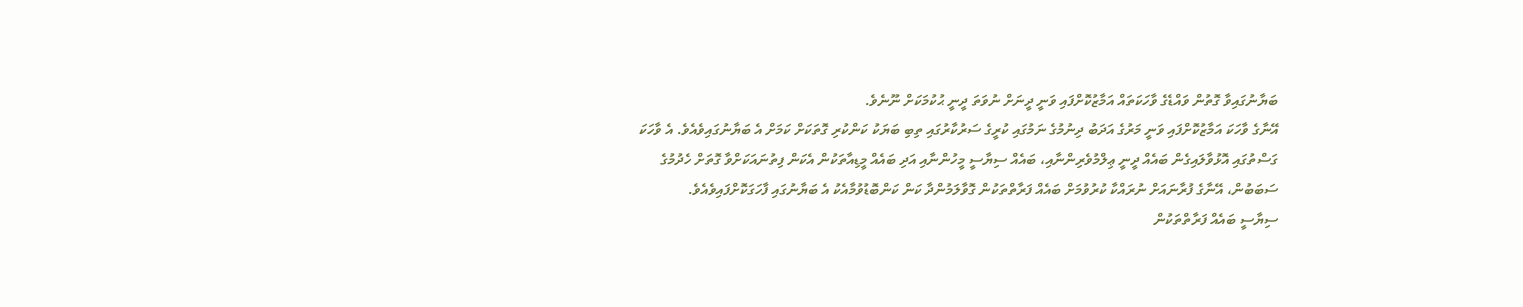ބަޔާނުގައިވާ ގޮތުން ވައްޑެގެ ވާހަކަތައް އަމާޒުކޮށްފައި ވަނީ ދީނަށް ނުވަތަ ދީނީ ޙުކުމަކަށް ނޫނެވެ.
އޭނާގެ ވާހަކަ އަމާޒުކޮށްފައި ވަނީ މަރުގެ އަދަބު ދިނުމުގެ ނަމުގައި ކުރީގެ ސަރުކާރުގައި ތިބި ބަޔަކު ކަންކުރި ގޮތަކަށް ކަމަށް އެ ބަޔާނުގައިވެއެވެ. އެ ވާހަކަ ގަސްތުގައި އޮޅުވާލައިގެން ބައެއް ދީނީ ޢިލްމުވެރިންނާއި، ބައެއް ސިޔާސީ މީހުންނާއި އަދި ބައެއް މީޑިއާތަކުން އެކަން ފިތުނައަކަށްވާ ގޮތަށް ހެދުމުގެ ސަބަބުން، އޭނާގެ ފުރާނައަށް ނުރައްކާ ކުރުވުމަށް ބައެއް ފަރާތްތަކުން ގޮވާލަމުންދާ ކަން ކަންބޮޑުވުމާއެކު އެ ބަޔާނުގައި ފާހަގަކޮށްފައިވެއެވެ.
ސިޔާސީ ބައެއް ފަރާތްތަކުން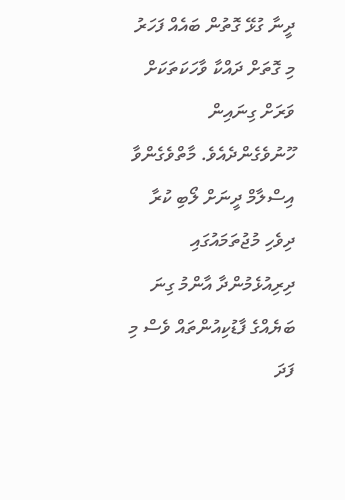ދީނާ ގުޅޭ ގޮތުން ބައެއް ފަހަރު މި ގޮތަށް ދައްކާ ވާހަކަތަކަށް ވަރަށް ގިނައިން ހޫނުވެގެންދެއެވެ. މާތްވެގެންވާ އިސްލާމް ދީނަށް ލޯބި ކުރާ ދިވެހި މުޖުތަމައުގައި ދިރިއުޅެމުންދާ އާންމު ގިނަ ބަޔެއްގެ ފާޑުކިއުންތައް ވެސް މި ފަދަ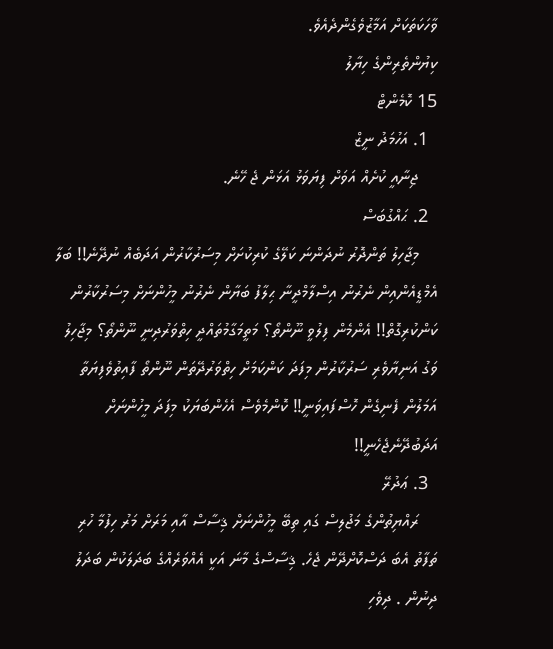ވާހަކަތަކަށް އަމާޒުވެގެންދެއެވެ.
ކިޔުންތެރިންގެ ހިޔާލު
15 ކޮމެންޓް
  1. އަހުމަދު ނީޒް
    ޖިނާއީ ކުށެއް އަވަށް ފިޔަވަޅު އަޅަން ޖެ ހޭނެ.
  2. ޙައްގުބަސް
    މިޖާހިލު ތަންދޮރު ނުދަންނަ ކަލޭގެ ކުރިކުށަށް މިސަރުކާރުން އަދަބެއް ނުދޭނެ!! ބަލާ އެމްޑީއެންއިން ނެރުނު އިސްލާމްދީނާ ޙިލާފު ބަޔާން ނެރުނު މީހުންނަށް މިސަރުކާރުން ކަންކުރިގޮތް!! އެންމެން ފިލުވީ ނޫންތޯ؟ މަތީމަގާމުތައްދީ ހިތްވަރުދިނީ ނޫންތޯ؟ މިޖާހިލު ވަގު އަނިޔާވެރި ސަރުކާރުން މިފަދަ ކަންކަމަށް ހިތްވަރުދޭތަން ނޫންތޯ ފާއިތުވެފިޔަތާ އަމަލުން ފެނިގެން ހޮސްފައިވަނީ!! ކޮންމެވެސް އެހެންބަޔަކު މިފަދަ މީހުންނަށް އަދަބުދޭނެޖެހެނީ!!
  3. ޢަދުރޭ
    ރައްޔިތުންގެ މަޖުލިސް ގައި ތިބޭ މީހުންނަށް ޤިސާސް އާއި މަރަށް މަރު ހިފުމާ ހުރި ތަފާތު އެބަ ދަސްކޮށްދޭން ޖެހެ. ޤިސާސްގެ މާނަ އަކީ އެއްވަރެއްގެ ބަދަލަކުން ބަދަލު ދިނުން . ދިވެހި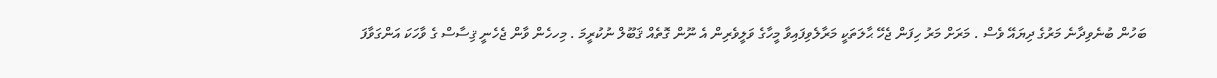ބަހުން ބުނެވިދާނެ މަރުގެ ދިޔައޭ ވެސް . މަރަށް މަރު ހިފަން ޖެހޭ ޙާލަތަކީ މަރާލެވިފައިވާ މީހާގެ ވަލީވެރިން އެ ނޫން ގޮތެއް ޤަބޫލް ނުކުރީމަ . މިހހެން ވާން ޖެހެނީ ޤިސާސް ގެ ވާހަކަ އަންގަވާފަ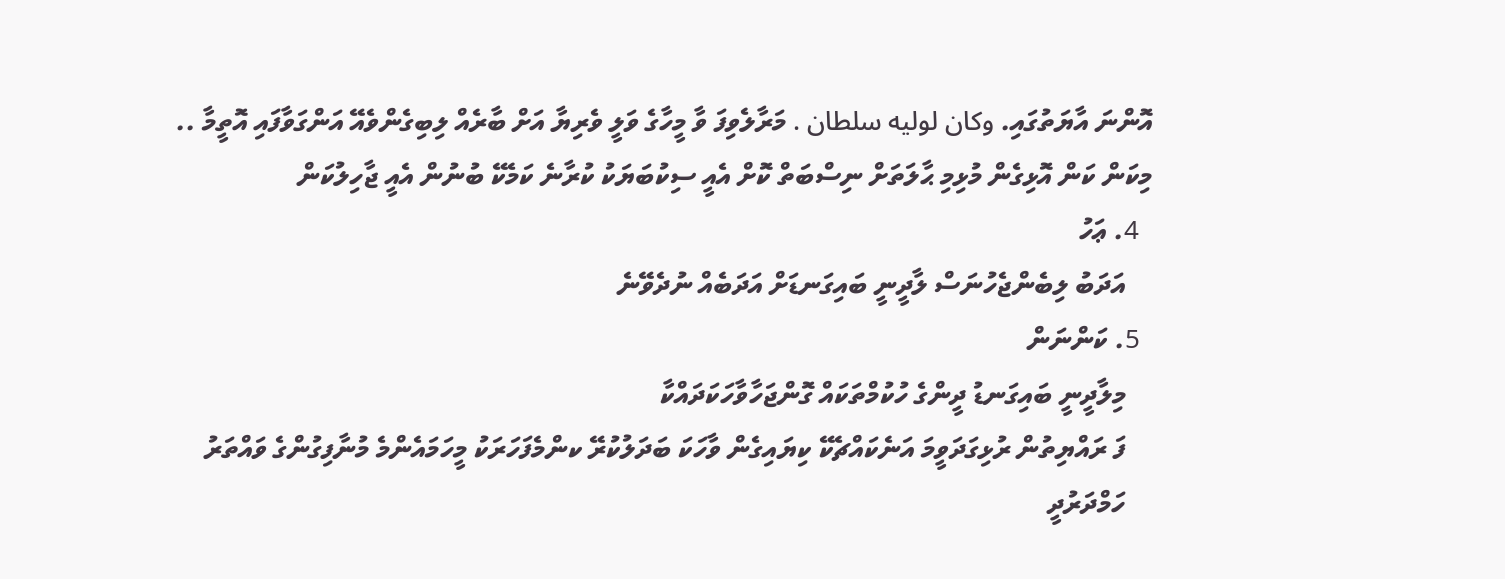އޮންނަ އާޔަތުގައި. وكان لوليه سلطان . މަރާލެވިފަ ވާ މީހާގެ ވަލީ ވެރިޔާ އަށް ބާރެއް ލިބިގެންވެއޭ އަންގަވާފައި އޮތީމާ .. މިކަން ކަން އޮޅިގެން މުޅިމި ޙާލަތަށް ނިސްބަތް ކޮށް އެއީ ސިކުބަޔަކު ކުރާނެ ކަމެކޭ ބުނުން އެއީ ޖާހިލުކަން
  4. ޢަހު
    އަދަބު ލިބެންޖެހުނަސް ލާދީނީ ބައިގަނޑަށް އަދަބެއް ނުދެވޭނެ
  5. ކަންނަން
    މިލާދީނީ ބައިގަނޑު ދީންގެ ހުކުމްތަކައް ގޮންޖަހާވާހަކަދައްކާ
    ފަ ރައްޔިތުން ރުޅިގަދަވީމަ އަނެކައްޗެކޭ ކިޔައިގެން ވާހަކަ ބަދަލުކުރޭ ކންމެފަހަރަކު މީހަމައެންމެ މުނާފިގުންގެ ވައްތަރު
    ހަމްދަރުދީ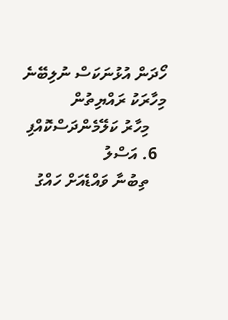ހޯދަން އުޅުނަކަސް ނުލިބޭނެ މިހާރަކު ރައްޔިތުން
    މިހާރު ކަލޭމެންދަސްކޮއްފި
  6. އަސްލު
    ތިބުނާ ވައްޑެއަށް ހައްގު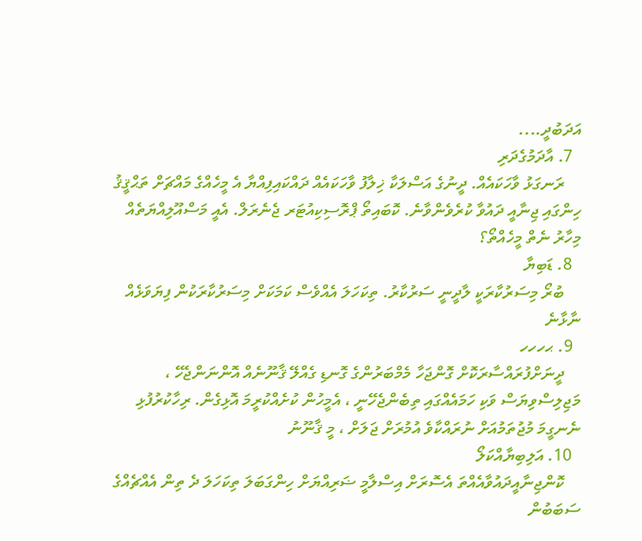އަދަބުދީ....
  7. އާދަމުގެދަރި
    ރަނގަޅު ވާހަކައެއް. ދީނުގެ އަސްލަކާ ޚިލާފު ވާހަކައެއް ދައްކައިފިއްޔާ އެ މީހެއްގެ މައްޗަށް ތަޙްޤީޤު ހިންގައި ޖިނާއީ ދައުވާ ކުރެވެންވާނެ. ކޮބައިތޯ ޕްރޮސިކިއުޓަރ ޖެނެރަލް. އެއީ މަސްއޫލިއްޔަތެއް މިހާރު ނެތް މީހެއްތޯ؟
  8. ޑަބިޔާ
    ބުރޯ މިސަރުކާރަކީ ލާދީނީ ސަރުކާރު. ތިކަހަލަ އެއްވެސް ކަމަކަށް މިސަރުކާރަކުން ފިޔަވަޅެއް ނާޅާނެ
  9. ޙހހހ
    ދީނަށްފުރައްސާރަކޮށް ގޮންޖަހާ މެމްބަރުންގެ ގޮނޑި ގެއްލޭ ޤާނޫނެއް އޮންނަންޖެހޭ ، މަޖިލިސްވިޔަސް ވަކި ހަމައެއްގައި ތިބެންޖެހޭނީ ، އެމީހުން ކުށެއްކުރީމަ އޮޅިގެން. ރިހާކުރުފުޅި ނެނގީމަ މުޖުތަމުއަށް ނުރައްކާވެ އުމުރަށް ޖަލަށް ، މީ ޤާނޫނު
  10. އަލިބިޔާއްކަލޯ
    ކޮންޖިނާއީދައުވާއެއްތަ އެސޮރަށް އިސްލާމީ ޟަރިއްޔަށް ހިންގަބަލަ ތިކަހަލަ ދެ ތިން އެއްޗެއްގެ ސަބަބުން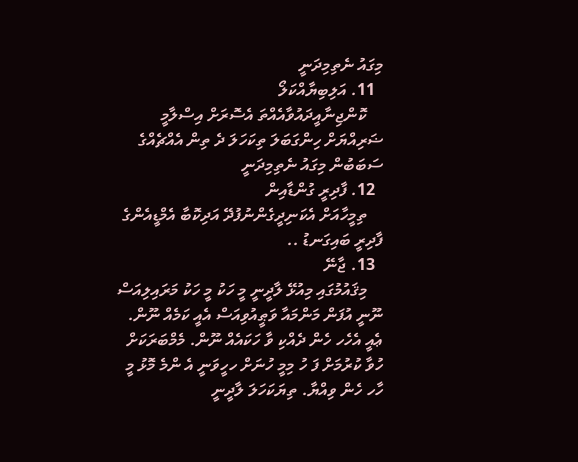މިގައު ނެތިމިދަނީ
  11. އަލިބިޔާއްކަލޯ
    ކޮންޖިނާއީދައުވާއެއްތަ އެސޮރަށް އިސްލާމީ ޟަރިއްޔަށް ހިންގަބަލަ ތިކަހަލަ ދެ ތިން އެއްޗެއްގެ ސަބަބުން މިގައު ނެތިމިދަނީ
  12. ފާދިރީ ގުންޑާއިން
    ތިމީހާއަށް އެކަނިދީގެންނުފުދޭ އަދިކޮބާ އެމްޑީއެންގެ ފާދިރީ ބައިގަނޑު ..
  13. ޖާނޭ
    މިޤައުމުގައި މިއުޅޭ ލާދީނީ މީ ހަކު މީ ހަކު މަރައިލިއަސް ނޫނީ އުފަން މަންމައާ ވަޠީއުވިއަސް އެއީ ކަމެއް ނޫން. ޢެއީ އެހެހ ހެން ދެއްކި ވާ ހަކައެއް ނޫން. މެމްބަރަކަށް ހުވާ ކުރުމަށް ފަ ހު މިމީ ހުނަށް ހހީވަނީ އެ ންމެ މޮޅު މީ ހާހ ހެން ވިއްޔާ. ތިޔަކަހަލަ ލާދީނީ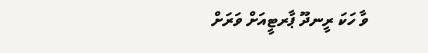ވާ ހަކަ ރީނދޫ ޕާރޓީއަށް ވަރަށް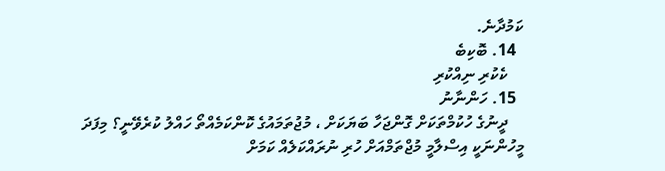ކަމުދާނެ.
  14. ބޮކިބެ
    ކެކުރި ނިއްކުރި
  15. ހަންނާނު
    ދީނުގެ ހުކުމްތަކަށް ގޮންޖަހާ ބަޔަކަށް ، މުޖުތަމައުގެ ކޮންކަމެއްތޯ ހައްލު ކުރެވޭނީ؟ މިފަދަ މީހުންނަކީ އިސްލާމީ މުޖްތަމްއަށް ހުރި ނުރައްކަލެއް ކަމަށް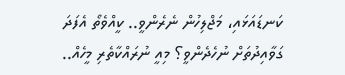ކަނޑައަޅައި، މަޖްލިހުން ނެރެންވީ.. ކީއްވެތޯ އެފަދަ ގަވާއިދުތަށް ނުހެދެންވީ؟ މިއީ ނުރައްކާތެރި މީހެއް..